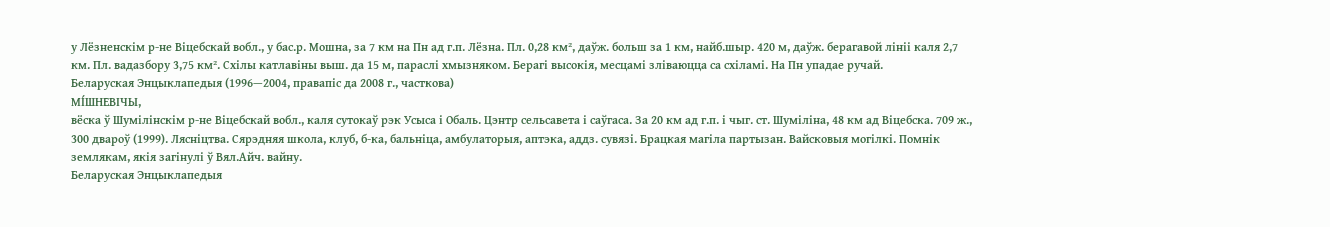у Лёзненскім р-не Віцебскай вобл., у бас.р. Мошна, за 7 км на Пн ад г.п. Лёзна. Пл. 0,28 км², даўж. больш за 1 км, найб.шыр. 420 м, даўж. берагавой лініі каля 2,7 км. Пл. вадазбору 3,75 км². Схілы катлавіны выш. да 15 м, параслі хмызняком. Берагі высокія, месцамі зліваюцца са схіламі. На Пн упадае ручай.
Беларуская Энцыклапедыя (1996—2004, правапіс да 2008 г., часткова)
МІ́ШНЕВІЧЫ,
вёска ў Шумілінскім р-не Віцебскай вобл., каля сутокаў рэк Усыса і Обаль. Цэнтр сельсавета і саўгаса. За 20 км ад г.п. і чыг. ст. Шуміліна, 48 км ад Віцебска. 709 ж., 300 двароў (1999). Лясніцтва. Сярэдняя школа, клуб, б-ка, бальніца, амбулаторыя, аптэка, аддз. сувязі. Брацкая магіла партызан. Вайсковыя могілкі. Помнік землякам, якія загінулі ў Вял.Айч. вайну.
Беларуская Энцыклапедыя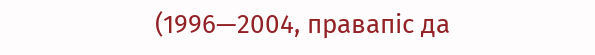(1996—2004, правапіс да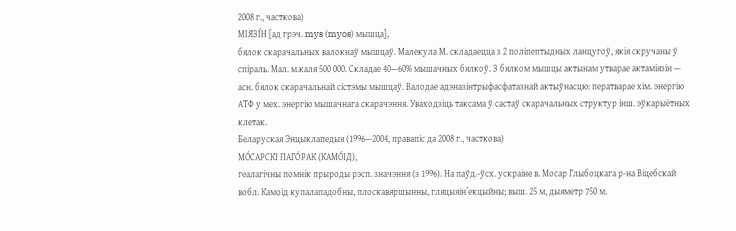2008 г., часткова)
МІЯЗІ́Н [ад грэч. mys (myos) мышца],
бялок скарачальных валокнаў мышцаў. Малекула М. складаецца з 2 поліпептыдных ланцугоў, якія скручаны ў спіраль. Мал. м.каля 500 000. Складае 40—60% мышачных бялкоў. З бялком мышцы актынам утварае актаміязін — асн. бялок скарачальнай сістэмы мышцаў. Валодае адэназінтрыфасфатазнай актыўнасцю: ператварае хім. энергію АТФ у мех. энергію мышачнага скарачэння. Уваходзіць таксама ў састаў скарачальных структур інш. эўкарыётных клетак.
Беларуская Энцыклапедыя (1996—2004, правапіс да 2008 г., часткова)
МО́САРСКІ ПАГО́РАК (КАМО́ІД),
геалагічны помнік прыроды рэсп. значэння (з 1996). На паўд.-ўсх. ускраіне в. Мосар Глыбоцкага р-на Віцебскай вобл. Камоід купалападобны, плоскавяршынны, гляцыяін’екцыйны; выш. 25 м, дыяметр 750 м.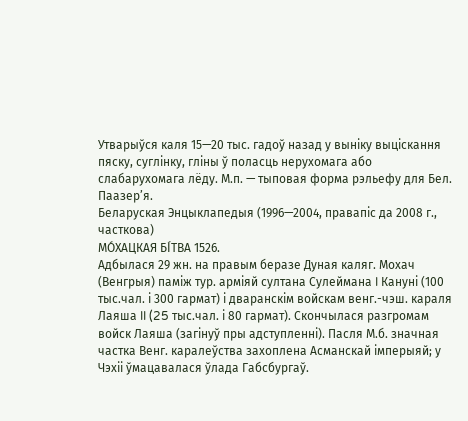Утварыўся каля 15—20 тыс. гадоў назад у выніку выціскання пяску, суглінку, гліны ў поласць нерухомага або слабарухомага лёду. М.п. — тыповая форма рэльефу для Бел. Паазер’я.
Беларуская Энцыклапедыя (1996—2004, правапіс да 2008 г., часткова)
МО́ХАЦКАЯ БІ́ТВА 1526.
Адбылася 29 жн. на правым беразе Дуная каляг. Мохач (Венгрыя) паміж тур. арміяй султана Сулеймана I Кануні (100 тыс.чал. і 300 гармат) і дваранскім войскам венг.-чэш. караля Лаяша II (25 тыс.чал. і 80 гармат). Скончылася разгромам войск Лаяша (загінуў пры адступленні). Пасля М.б. значная частка Венг. каралеўства захоплена Асманскай імперыяй; у Чэхіі ўмацавалася ўлада Габсбургаў.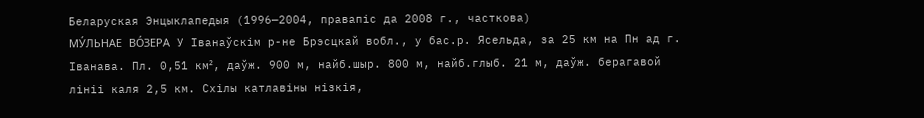Беларуская Энцыклапедыя (1996—2004, правапіс да 2008 г., часткова)
МУ́ЛЬНАЕ ВО́ЗЕРА У Іванаўскім р-не Брэсцкай вобл., у бас.р. Ясельда, за 25 км на Пн ад г. Іванава. Пл. 0,51 км², даўж. 900 м, найб.шыр. 800 м, найб.глыб. 21 м, даўж. берагавой лініі каля 2,5 км. Схілы катлавіны нізкія,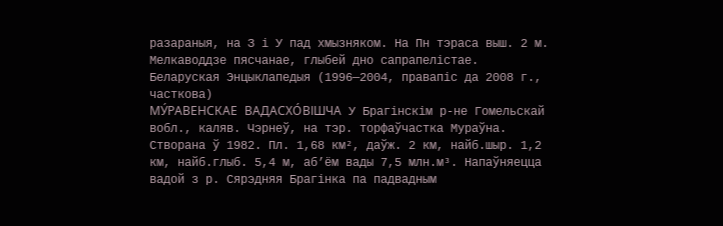разараныя, на З і У пад хмызняком. На Пн тэраса выш. 2 м. Мелкаводдзе пясчанае, глыбей дно сапрапелістае.
Беларуская Энцыклапедыя (1996—2004, правапіс да 2008 г., часткова)
МУ́РАВЕНСКАЕ ВАДАСХО́ВІШЧА У Брагінскім р-не Гомельскай вобл., каляв. Чэрнеў, на тэр. торфаўчастка Мураўна. Створана ў 1982. Пл. 1,68 км², даўж. 2 км, найб.шыр. 1,2 км, найб.глыб. 5,4 м, аб’ём вады 7,5 млн.м³. Напаўняецца вадой з р. Сярэдняя Брагінка па падвадным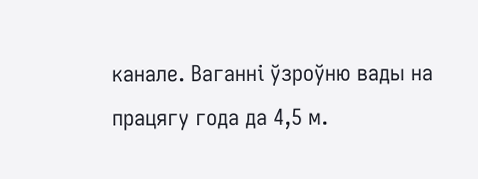канале. Ваганні ўзроўню вады на працягу года да 4,5 м.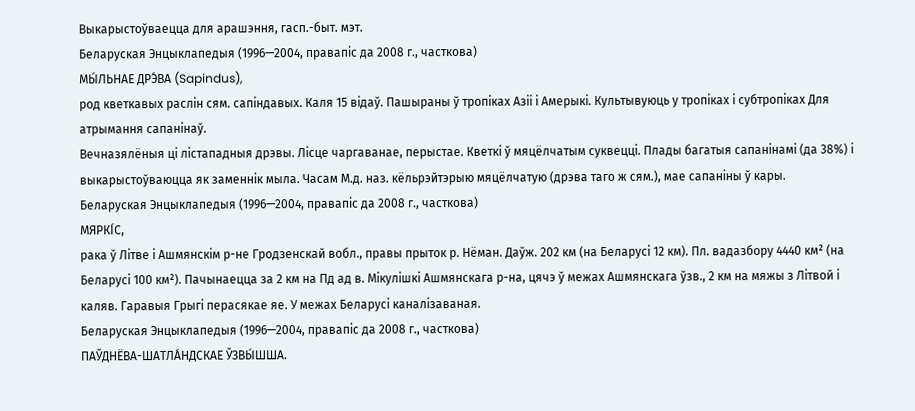Выкарыстоўваецца для арашэння, гасп.-быт. мэт.
Беларуская Энцыклапедыя (1996—2004, правапіс да 2008 г., часткова)
МЫ́ЛЬНАЕ ДРЭ́ВА (Sapindus),
род кветкавых раслін сям. сапіндавых. Каля 15 відаў. Пашыраны ў тропіках Азіі і Амерыкі. Культывуюць у тропіках і субтропіках Для атрымання сапанінаў.
Вечназялёныя ці лістападныя дрэвы. Лісце чаргаванае, перыстае. Кветкі ў мяцёлчатым суквецці. Плады багатыя сапанінамі (да 38%) і выкарыстоўваюцца як заменнік мыла. Часам М.д. наз. кёльрэйтэрыю мяцёлчатую (дрэва таго ж сям.), мае сапаніны ў кары.
Беларуская Энцыклапедыя (1996—2004, правапіс да 2008 г., часткова)
МЯРКІ́С,
рака ў Літве і Ашмянскім р-не Гродзенскай вобл., правы прыток р. Нёман. Даўж. 202 км (на Беларусі 12 км). Пл. вадазбору 4440 км² (на Беларусі 100 км²). Пачынаецца за 2 км на Пд ад в. Мікулішкі Ашмянскага р-на, цячэ ў межах Ашмянскага ўзв., 2 км на мяжы з Літвой і каляв. Гаравыя Грыгі перасякае яе. У межах Беларусі каналізаваная.
Беларуская Энцыклапедыя (1996—2004, правапіс да 2008 г., часткова)
ПАЎДНЁВА-ШАТЛА́НДСКАЕ ЎЗВЫ́ШША.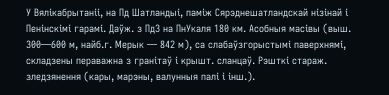У Вялікабрытаніі, на Пд Шатландыі, паміж Сярэднешатландскай нізінай і Пенінскімі гарамі. Даўж. з ПдЗ на ПнУкаля 180 км. Асобныя масівы (выш. 300—600 м, найб.г. Мерык — 842 м), са слабаўзгорыстымі паверхнямі, складзены пераважна з гранітаў і крышт. сланцаў. Рэшткі стараж. зледзянення (кары, марэны, валунныя палі і інш.).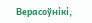Верасоўнікі,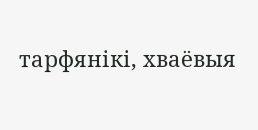тарфянікі, хваёвыя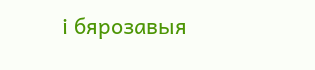і бярозавыя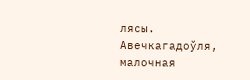лясы. Авечкагадоўля, малочная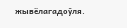жывёлагадоўля.